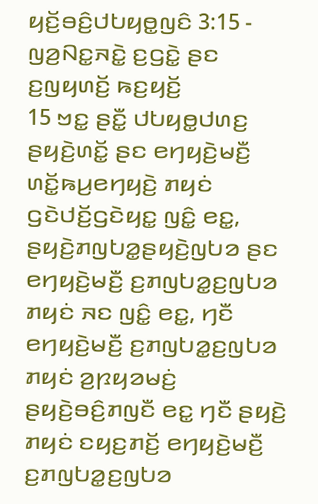ꤟꤢꤩ꤬ꤋꤢꤨ꤬ꤓꤝꤟꤥ꤭ꤜꤢꤨ 3:15 - ꤜꤤ꤬ꤡꤢ꤭ꤏꤢꤧ꤭ ꤢ꤬ꤞꤢꤧ꤭ ꤔꤢ ꤢ꤬ꤜꤟꤛꤢꤩ꤬ ꤒꤢ꤬ꤟꤢꤩ꤬
15 ꤠꤢ꤭ ꤔꤢꤪ꤭ ꤓꤝꤟꤥ꤭ꤓꤛꤢ꤬ ꤔꤟꤢꤧ꤬ꤛꤢꤩ꤭ ꤔꤢ ꤕꤚꤟꤢꤧ꤬ꤗꤢꤪ꤬ ꤛꤢꤩ꤭ꤒꤣ꤬ꤕꤚꤟꤢꤧ꤬ ꤊꤟꤢꤦ ꤞꤢꤧꤓꤢꤩ꤬ꤞꤢꤧꤟꤢ꤭ ꤜꤢꤨ꤭ ꤕꤢ꤭, ꤔꤟꤢꤧ꤬ꤊꤜꤝꤤ꤭ꤔꤟꤢꤧ꤬ꤜꤝꤤ ꤔꤢ ꤕꤚꤟꤢꤧ꤬ꤗꤢꤪ꤬ ꤢ꤬ꤊꤜꤝꤤ꤭ꤢ꤬ꤜꤝꤤ ꤊꤟꤢꤦ ꤏꤢ ꤜꤢꤨ꤭ ꤕꤢ꤭, ꤚꤢꤪ ꤕꤚꤟꤢꤧ꤬ꤗꤢꤪ꤬ ꤢ꤬ꤊꤜꤝꤤ꤭ꤢ꤬ꤜꤝꤤ ꤊꤟꤢꤦ ꤤ꤬ꤐꤟꤤꤗꤢꤦ꤬ ꤔꤟꤢꤧ꤬ꤋꤢꤨ꤬ꤊꤜꤢꤪ ꤕꤢ꤭ ꤚꤢꤪ ꤔꤟꤢꤧ꤬ ꤊꤟꤢꤦ ꤢꤟꤢ꤬ꤊꤢꤩ꤬ ꤕꤚꤟꤢꤧ꤬ꤗꤢꤪ꤬ ꤢ꤬ꤊꤜꤝꤤ꤭ꤢ꤬ꤜꤝꤤ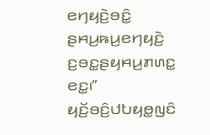ꤕꤚꤟꤢꤧ꤬ꤋꤢꤨ꤭ ꤔꤌꤣ꤬ꤒꤣ꤬ꤕꤚꤟꤢꤧ꤬ ꤢ꤬ꤋꤢ꤭ꤔꤟꤌꤣ꤬ꤊꤛꤢ꤭ ꤕꤢ꤭꤯”
ꤟꤢꤩ꤬ꤋꤢꤨ꤬ꤓꤝꤟꤥ꤭ꤜꤢꤨ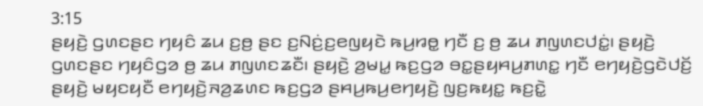3:15
ꤔꤟꤢꤧ꤬ ꤞꤛꤢꤔꤢ ꤚꤟꤢꤨ ꤘꤣ ꤢ꤬ꤥ꤬ ꤔꤢ ꤢ꤬ꤡꤢꤦ꤬ꤢ꤬ꤕꤜꤟꤢꤧ ꤒꤣ꤬ꤙꤥ꤭ ꤚꤢꤪ ꤢ꤬ ꤥ꤬ ꤘꤣ ꤊꤜꤛꤢꤓꤢꤦ꤭꤯ ꤔꤟꤢꤧ꤬ ꤞꤛꤢꤔꤢ ꤚꤟꤢꤨꤞꤤ ꤥ꤬ ꤘꤣ ꤊꤜꤛꤢꤘꤢꤪ꤯ ꤔꤟꤢꤧ꤬ ꤤ꤬ꤗꤣ꤭ ꤒꤢ꤬ꤞꤤ ꤋꤢ꤭ꤔꤟꤌꤣ꤬ꤊꤛꤢ꤭ ꤚꤢꤪ ꤕꤚꤟꤢꤧ꤬ꤞꤢꤧꤓꤢꤩ꤬ ꤔꤟꤢꤧ꤬ ꤗꤟꤢꤟꤢꤪ ꤕꤚꤟꤢꤧ꤬ꤏꤤ꤬ꤘꤛꤢ ꤒꤢ꤬ꤞꤤ ꤔꤌꤣ꤬ꤒꤣ꤬ꤕꤚꤟꤢꤧ꤬ ꤜꤢ꤬ꤒꤟꤢ꤭ ꤒꤢ꤬ꤢꤧ꤭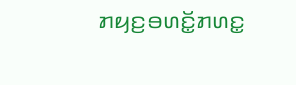ꤊꤟꤢ꤬ꤋꤛꤢꤩ꤭ꤊꤛꤢ꤭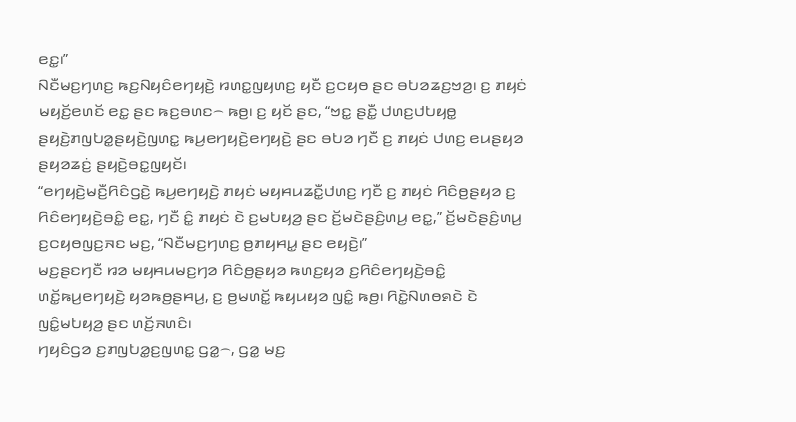ꤕꤢ꤭꤯”
ꤡꤢꤪꤗꤢ꤬ꤚꤛꤢ꤬ ꤒꤢ꤬ꤡꤟꤢꤨꤕꤚꤟꤢꤧ꤬ ꤙꤛꤢ꤭ꤜꤟꤛꤢ꤬ ꤟꤢꤪ ꤢ꤬ꤍꤟꤥ ꤔꤢ ꤋꤝꤤꤘꤢ꤬ꤠꤤ꤬꤯ ꤢ꤬ ꤊꤟꤢꤦ ꤗꤟꤢꤩ꤬ꤕꤛꤢꤩ ꤕꤢ꤭ ꤔꤢ ꤒꤢ꤬ꤋꤛꤢ꤮ ꤒꤥ꤬꤯ ꤢ꤬ ꤟꤢꤩ ꤔꤢ, “ꤠꤢ꤭ ꤔꤢꤪ꤭ ꤓꤛꤢ꤬ꤓꤝꤟꤥ꤭ ꤔꤟꤢꤧ꤬ꤊꤜꤝꤤ꤭ꤔꤟꤢꤧ꤬ꤜꤛꤢ꤭ ꤒꤣ꤬ꤕꤚꤟꤢꤧ꤬ꤕꤚꤟꤢꤧ꤬ ꤔꤢ ꤋꤝꤤ ꤚꤢꤪ ꤢ꤬ ꤊꤟꤢꤦ ꤓꤛꤢ꤬ ꤕꤣꤔꤟꤤ ꤔꤟꤤꤘꤢꤦ꤬ ꤔꤟꤢꤧ꤬ꤋꤢ꤭ꤜꤟꤢꤩ꤯
“ꤕꤚꤟꤢꤧ꤬ꤗꤢꤪ꤬ꤖꤢꤨꤞꤢꤧ꤬ ꤒꤣ꤬ꤕꤚꤟꤢꤧ꤬ ꤊꤟꤢꤦ ꤗꤟꤌꤣꤘꤢꤪ꤭ꤓꤛꤢ꤬ ꤚꤢꤪ ꤢ꤬ ꤊꤟꤢꤦ ꤖꤢꤨꤥ꤬ꤔꤟꤤ ꤢ꤬ ꤖꤢꤨꤕꤚꤟꤢꤧ꤬ꤋꤢꤨ꤭ ꤕꤢ꤭, ꤚꤢꤪ ꤢꤨ꤭ ꤊꤟꤢꤦ ꤢꤧ ꤢ꤬ꤗꤝꤟꤤ꤬ ꤔꤢ ꤢꤩ꤬ꤗꤢꤧꤔꤢꤨ꤬ꤛꤣ꤬ ꤕꤢ꤭,” ꤢꤩ꤬ꤗꤢꤧꤔꤢꤨ꤬ꤛꤣ꤬ ꤢ꤬ꤍꤟꤥꤜꤢ꤬ꤏꤢ ꤗꤢ꤬, “ꤡꤢꤪꤗꤢ꤬ꤚꤛꤢ꤬ ꤥ꤬ꤊꤟꤌꤣ꤭ ꤔꤢ ꤕꤟꤢꤧ꤬꤯”
ꤗꤢ꤬ꤔꤢꤚꤢꤪ ꤙꤤ ꤗꤟꤌꤣꤗꤢ꤬ꤚꤤ ꤖꤢꤨꤥ꤬ꤔꤟꤤ ꤒꤛꤢ꤬ꤟꤤ ꤢ꤬ꤖꤢꤨꤕꤚꤟꤢꤧ꤬ꤋꤢꤨ꤭ ꤛꤢꤩ꤭ꤒꤣ꤬ꤕꤚꤟꤢꤧ꤬ ꤟꤤꤒꤥ꤬ꤔꤌꤣ꤬, ꤢ꤬ ꤥ꤬ꤗꤛꤢꤩ꤭ ꤒꤟꤣꤟꤤ ꤜꤢꤨ꤭ ꤒꤥ꤬꤯ ꤖꤢꤧ꤭ꤡꤛꤥꤎꤢꤧ ꤢꤧ ꤜꤢꤨ꤭ꤗꤝꤟꤤ꤬ ꤔꤢ ꤛꤢꤩ꤬ꤏꤛꤢꤨ꤯
ꤚꤟꤢꤨꤞꤤ ꤢ꤬ꤊꤜꤝꤤ꤭ꤢ꤬ꤜꤛꤢ꤭ ꤞꤤ꤭꤮, ꤞꤤ꤭ ꤗꤢ꤬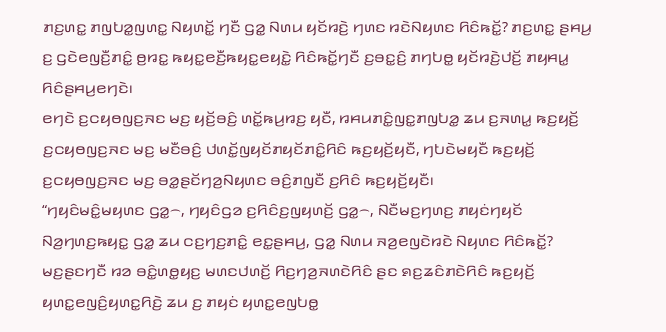ꤊꤢ꤬ꤛꤢ꤭ ꤊꤜꤝꤤ꤭ꤜꤛꤢ꤭ ꤡꤟꤛꤢꤩ꤭ ꤚꤢꤪ ꤞꤤ꤭ ꤡꤛꤣ ꤟꤢꤩꤙꤢꤧ꤬ ꤚꤛꤢ ꤙꤢꤧꤡꤟꤛꤢ ꤖꤢꤨꤒꤢꤩ꤭? ꤊꤢ꤬ꤛꤢ꤭ ꤔꤌꤣ꤬ ꤢ꤬ ꤞꤢꤧꤕꤜꤢꤪ꤬ꤊꤢꤨ꤭ ꤥ꤬ꤙꤢ꤭ ꤒꤟꤢ꤭ꤕꤢꤪ꤬ꤒꤟꤢ꤭ꤕꤟꤢꤧ꤭ ꤖꤢꤨꤒꤢꤩ꤭ꤚꤢꤪ ꤢ꤬ꤋꤢ꤭ꤢꤨ꤬ ꤊꤚꤝꤥ꤭ ꤟꤢꤩꤙꤢꤧ꤬ꤓꤢꤩ꤬ ꤊꤟꤌꤣ꤭ ꤖꤢꤨꤔꤌꤣ꤬ꤕꤚꤢꤧ꤯
ꤕꤚꤢꤧ ꤢ꤬ꤍꤟꤥꤜꤢ꤬ꤏꤢ ꤗꤢ꤬ ꤟꤢꤩ꤬ꤋꤢꤨ꤬ ꤛꤢꤩ꤭ꤒꤣ꤬ꤙꤢ꤬ ꤟꤢꤪ, ꤙꤌꤣꤊꤢꤨ꤭ꤜꤢ꤭ꤊꤜꤝꤤ꤭ ꤘꤣ ꤢ꤬ꤏꤛꤣ꤭ ꤒꤢ꤬ꤟꤢꤩ꤬ ꤢ꤬ꤍꤟꤥꤜꤢ꤬ꤏꤢ ꤗꤢ꤬ ꤗꤢꤪꤋꤢꤨ꤬ ꤓꤛꤢꤩ꤭ꤜꤟꤢꤩꤊꤟꤢꤩꤊꤢꤨ꤭ꤖꤢꤨ ꤒꤢ꤬ꤟꤢꤩ꤬ꤟꤢꤪ, ꤚꤝꤢꤧꤗꤟꤢꤪ ꤒꤢ꤬ꤟꤢꤩ꤬ ꤢ꤬ꤍꤟꤥꤜꤢ꤬ꤏꤢ ꤗꤢ꤬ ꤋꤤ꤭ꤔꤢꤩꤚꤤ꤬ꤡꤟꤛꤢ ꤋꤢꤨ꤬ꤊꤜꤢꤪ ꤢ꤬ꤖꤢꤨ ꤒꤢ꤬ꤟꤢꤩ꤬ꤟꤢꤪ꤯
“ꤚꤟꤢꤨꤗꤢꤨ꤭ꤗꤟꤛꤢ ꤞꤤ꤭꤮, ꤚꤟꤢꤨꤞꤤ ꤢ꤬ꤖꤢꤨꤢ꤬ꤜꤟꤛꤢꤩ꤬ ꤞꤤ꤭꤮, ꤡꤢꤪꤗꤢ꤬ꤚꤛꤢ꤬ ꤊꤟꤢꤦꤚꤟꤢꤩ ꤡꤤ꤬ꤚꤛꤢ꤬ꤒꤟꤢ꤭ ꤞꤤ꤭ ꤘꤣ ꤍꤢ꤬ꤚꤢ꤬ꤊꤢꤨ꤭ ꤕꤢ꤭ꤔꤌꤣ꤬, ꤞꤤ꤭ ꤡꤛꤣ ꤏꤤ꤬ꤕꤜꤢꤧꤙꤢꤧ ꤡꤟꤛꤢ ꤖꤢꤨꤒꤢꤩ꤭?
ꤗꤢ꤬ꤔꤢꤚꤢꤪ ꤙꤤ ꤋꤢꤨ꤭ꤛꤥ꤭ꤟꤢ꤬ ꤗꤛꤢꤓꤛꤢꤩ꤬ ꤖꤢ꤬ꤚꤤ꤬ꤏꤛꤢꤧꤖꤢꤨ ꤔꤢ ꤎꤢ꤬ꤘꤢꤨꤊꤢꤧꤖꤢꤨ ꤒꤢ꤬ꤟꤢꤩ꤬ ꤟꤛꤢ꤭ꤕꤜꤢꤨ꤬ꤟꤛꤢ꤭ꤖꤢꤧ꤬ ꤘꤣ ꤢ꤬ ꤊꤟꤢꤦ ꤟꤛꤢ꤭ꤕꤜꤝꤥ꤭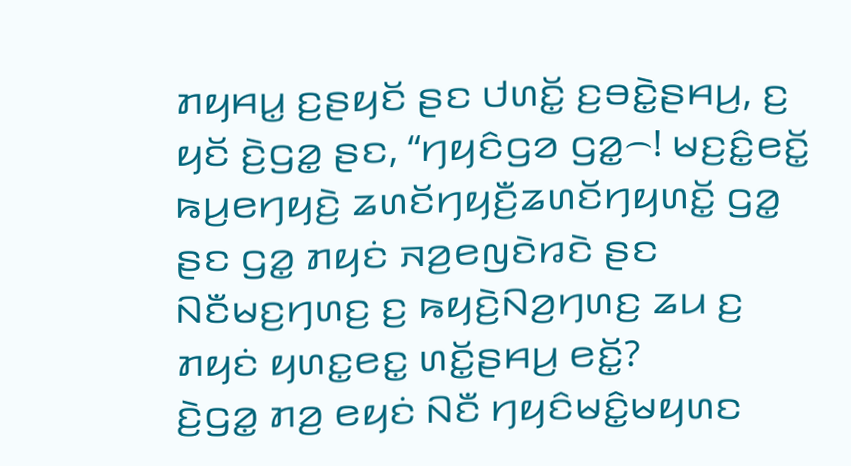ꤊꤟꤌꤣ꤭ ꤢ꤬ꤔꤟꤢꤩ ꤔꤢ ꤓꤛꤢꤩ꤭ ꤢ꤬ꤋꤢꤧ꤭ꤔꤌꤣ꤬, ꤢ꤬ ꤟꤢꤩ ꤢꤧ꤬ꤞꤤ꤭ ꤔꤢ, “ꤚꤟꤢꤨꤞꤤ ꤞꤤ꤭꤮! ꤗꤢ꤬ꤢꤨ꤭ꤕꤢꤩ꤭ ꤒꤣ꤬ꤕꤚꤟꤢꤧ꤬ ꤘꤛꤢꤩꤚꤟꤢꤪ꤬ꤘꤛꤢꤩꤚꤟꤛꤢꤩ꤭ ꤞꤤ꤭ ꤔꤢ ꤞꤤ꤭ ꤊꤟꤢꤦ ꤏꤤ꤬ꤕꤜꤢꤧꤙꤢꤧ ꤔꤢ ꤡꤢꤪꤗꤢ꤬ꤚꤛꤢ꤬ ꤢ꤬ ꤒꤟꤢꤧ꤬ꤡꤤ꤬ꤚꤛꤢ꤬ ꤘꤣ ꤢ꤬ ꤊꤟꤢꤦ ꤟꤛꤢ꤭ꤕꤢ꤭ ꤛꤢꤩ꤭ꤔꤌꤣ꤬ ꤕꤢꤩ꤭?
ꤢꤧ꤬ꤞꤤ꤭ ꤊꤤ꤬ ꤕꤟꤢꤦ ꤡꤢꤪ ꤚꤟꤢꤨꤗꤢꤨ꤭ꤗꤟꤛꤢ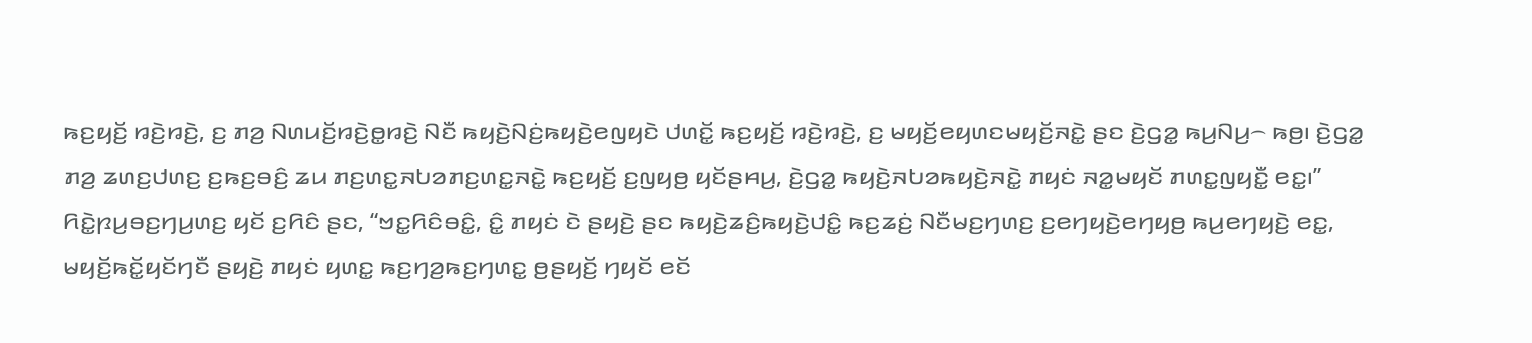ꤒꤢ꤬ꤟꤢꤩ꤬ ꤙꤢꤧ꤬ꤙꤢꤧ꤬, ꤢ꤬ ꤊꤤ꤬ ꤡꤛꤣꤢꤩ꤬ꤙꤢꤧ꤬ꤥ꤭ꤙꤢꤧ꤬ ꤡꤢꤪ ꤒꤟꤢꤧ꤬ꤡꤢꤦ꤬ꤒꤟꤢꤧ꤬ꤕꤜꤟꤢꤧ ꤓꤛꤢꤩ꤭ ꤒꤢ꤬ꤟꤢꤩ꤬ ꤙꤢꤧ꤬ꤙꤢꤧ꤬, ꤢ꤬ ꤗꤟꤢꤩ꤬ꤕꤟꤛꤢꤗꤟꤢꤩ꤬ꤏꤢꤧ꤭ ꤔꤢ ꤢꤧ꤬ꤞꤤ꤭ ꤒꤣ꤬ꤡꤣ꤬꤮ ꤒꤥ꤬꤯ ꤢꤧ꤬ꤞꤤ꤭ ꤊꤤ꤬ ꤘꤛꤢ꤬ꤓꤛꤢ꤬ ꤢ꤬ꤒꤢ꤬ꤋꤢꤨ꤬ ꤘꤣ ꤊꤢ꤬ꤛꤢ꤭ꤏꤝꤤꤊꤢ꤬ꤛꤢ꤭ꤏꤢꤧ꤭ ꤒꤢ꤬ꤟꤢꤩ꤬ ꤢ꤬ꤜꤟꤥ꤬ ꤟꤢꤩꤔꤌꤣ꤬, ꤢꤧ꤬ꤞꤤ꤭ ꤒꤟꤢꤧ꤬ꤏꤝꤤꤒꤟꤢꤧ꤬ꤏꤢꤧ꤭ ꤊꤟꤢꤦ ꤏꤤ꤭ꤗꤟꤢꤩ ꤊꤛꤢ꤭ꤜꤟꤢꤪ꤭ ꤕꤢ꤭꤯”
ꤖꤢꤧ꤭ꤐꤣ꤬ꤋꤢ꤬ꤚꤣ꤬ꤛꤢ꤬ ꤟꤢꤩ ꤢ꤬ꤖꤢꤨ ꤔꤢ, “ꤠꤢ꤭ꤖꤢꤨꤋꤢꤨ꤭, ꤢꤨ꤭ ꤊꤟꤢꤦ ꤢꤧ ꤔꤟꤢꤧ꤬ ꤔꤢ ꤒꤟꤢꤧ꤬ꤘꤢꤨ꤬ꤒꤟꤢꤧ꤬ꤓꤢꤨ꤭ ꤒꤢ꤬ꤘꤢꤦ꤬ ꤡꤢꤪꤗꤢ꤬ꤚꤛꤢ꤬ ꤢ꤬ꤕꤚꤟꤢꤧ꤬ꤕꤚꤟꤥ꤬ ꤒꤣ꤬ꤕꤚꤟꤢꤧ꤬ ꤕꤢ꤭, ꤗꤟꤢꤩ꤬ꤒꤢꤩ꤭ꤟꤢꤩꤚꤢꤪ ꤔꤟꤢꤧ꤬ ꤊꤟꤢꤦ ꤟꤛꤢ꤭ ꤒꤢ꤬ꤚꤤ꤬ꤒꤢ꤬ꤚꤛꤢ꤭ ꤥ꤬ꤔꤟꤢꤩ꤬ ꤚꤟꤢꤩ ꤕꤢꤩ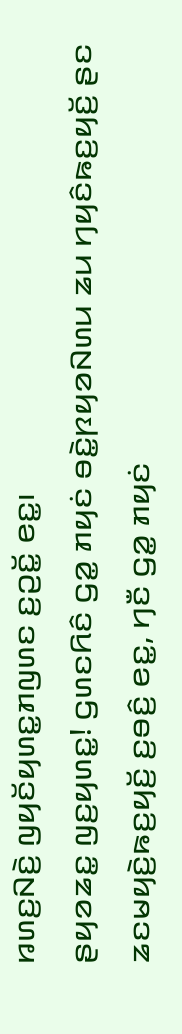ꤙꤛꤢ꤬ꤡꤢꤧ꤬ ꤜꤟꤢꤩꤟꤛꤢ꤭ꤊꤜꤛꤢ ꤢ꤬ꤑꤢꤩ꤭ ꤕꤢ꤭꤯
ꤔꤟꤤꤘꤢ꤭ ꤜꤢ꤬ꤟꤛꤢ꤭! ꤞꤛꤢꤖꤢꤨ ꤞꤤ꤭ ꤊꤟꤢꤦ ꤋꤢꤧ꤭ꤐꤟꤤꤡꤛꤣ ꤘꤣ ꤚꤟꤢꤨꤒꤢ꤬ꤟꤢꤩ꤬ ꤔꤢ ꤘꤢꤗꤟꤢꤧ꤬ꤒꤢ꤬ꤟꤢꤩ꤬ ꤢ꤬ꤋꤢꤨ꤬ ꤕꤢ꤭, ꤚꤢꤪ ꤞꤤ꤭ ꤊꤟꤢꤦ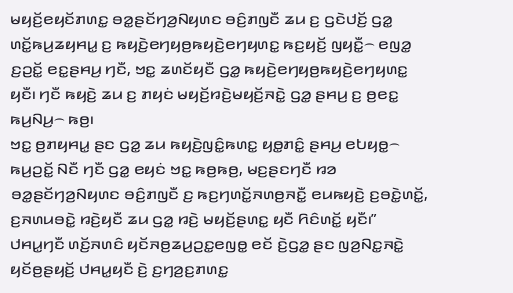ꤗꤟꤢꤩ꤬ꤕꤟꤢꤩꤊꤛꤢ꤭ ꤋꤤ꤭ꤔꤢꤩꤚꤤ꤬ꤡꤟꤛꤢ ꤋꤢꤨ꤬ꤊꤜꤢꤪ ꤘꤣ ꤢ꤬ ꤞꤢꤧꤓꤢꤩ꤬ ꤞꤤ꤭ ꤛꤢꤩ꤭ꤒꤣ꤬ꤘꤟꤌꤣ꤭ ꤢ꤬ ꤒꤟꤢꤧ꤬ꤕꤚꤟꤥ꤬ꤒꤟꤢꤧ꤬ꤕꤚꤟꤛꤢ꤭ ꤒꤢ꤬ꤟꤢꤩ꤬ ꤜꤟꤢꤪ꤭꤮ ꤕꤜꤤ꤭ ꤢ꤬ꤑꤢꤩ꤭ ꤕꤢ꤭ꤔꤌꤣ꤬ ꤚꤢꤪ, ꤠꤢ꤭ ꤘꤛꤢꤩꤟꤢꤪ ꤞꤤ꤭ ꤒꤟꤢꤧ꤬ꤕꤚꤟꤥ꤬ꤒꤟꤢꤧ꤬ꤕꤚꤟꤛꤢ꤭ ꤟꤢꤪ꤯ ꤚꤢꤪ ꤒꤟꤢꤧ꤬ ꤘꤣ ꤢ꤬ ꤊꤟꤢꤦ ꤗꤟꤢꤩ꤬ꤙꤢꤧ꤬ꤗꤟꤢꤩ꤬ꤏꤢꤧ꤭ ꤞꤤ꤭ ꤔꤌꤣ꤬ ꤢ꤬ ꤥ꤬ꤕꤢ꤭ ꤒꤣ꤬ꤡꤣ꤬꤮ ꤒꤥ꤬꤯
ꤠꤢ꤭ ꤥ꤬ꤊꤟꤌꤣ꤭ ꤔꤢ ꤞꤤ꤭ ꤘꤣ ꤒꤟꤢꤧ꤬ꤜꤢꤨ꤭ꤒꤛꤢ꤭ ꤟꤥ꤭ꤊꤢꤨ꤭ ꤔꤌꤣ꤬ ꤕꤝꤟꤥ꤭꤮ ꤒꤣ꤬ꤑꤢꤩ꤭ ꤡꤢꤪ ꤚꤢꤪ ꤞꤤ꤭ ꤕꤟꤢꤦ ꤠꤢ꤭ ꤒꤥ꤬ꤒꤥ꤬, ꤗꤢ꤬ꤔꤢꤚꤢꤪ ꤙꤤ ꤋꤤ꤭ꤔꤢꤩꤚꤤ꤬ꤡꤟꤛꤢ ꤋꤢꤨ꤬ꤊꤜꤢꤪ ꤢ꤬ ꤒꤢ꤬ꤚꤛꤢꤩ꤭ꤏꤛꤥ꤬ꤏꤢꤪ꤭ ꤕꤣꤒꤟꤢꤧ꤬ ꤢ꤬ꤋꤢꤧ꤭ꤛꤢꤩ꤭, ꤢ꤬ꤏꤛꤣꤋꤢꤧ꤭ ꤙꤢꤧ꤬ꤟꤢꤪ ꤘꤣ ꤞꤤ꤭ ꤙꤢꤧ꤬ ꤗꤟꤢꤩ꤬ꤔꤛꤢ꤭ ꤟꤢꤪ ꤖꤢꤨꤛꤢꤩ꤭ ꤟꤢꤪ꤯”
ꤓꤌꤣ꤭ꤚꤢꤪ ꤛꤢꤩ꤬ꤏꤛꤢꤨ ꤟꤢꤩꤏꤥ꤬ꤘꤣ꤬ꤑꤢ꤭ꤕꤜꤥ꤭ ꤕꤢꤩ ꤢꤧ꤬ꤞꤤ꤭ ꤔꤢ ꤜꤤ꤬ꤡꤢ꤭ꤏꤢꤧ꤭ ꤟꤢꤩꤥ꤬ꤔꤟꤢꤩ꤬ ꤓꤌꤣ꤭ꤟꤢꤪ ꤢꤧ꤬ ꤢ꤬ꤚꤤ꤬ꤢ꤬ꤊꤛꤢ꤭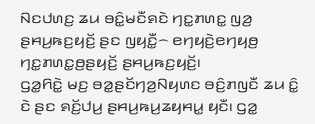ꤡꤢꤓꤛꤢ꤬ ꤘꤣ ꤋꤢꤨ꤭ꤗꤢꤪꤎꤢꤧ ꤚꤢ꤭ꤊꤛꤢ꤭ ꤜꤤ꤬ ꤔꤌꤣ꤬ꤒꤢ꤬ꤟꤢꤩ꤬ ꤔꤢ ꤜꤟꤢꤪ꤭꤮ ꤕꤚꤟꤢꤧ꤬ꤕꤚꤟꤥ꤬ ꤚꤢ꤭ꤊꤛꤢ꤭ꤥ꤬ꤔꤟꤢꤩ꤬ ꤔꤌꤣ꤬ꤒꤢ꤬ꤟꤢꤩ꤬꤯
ꤞꤤ꤭ꤖꤢꤧ꤭ ꤗꤢ꤬ ꤋꤤ꤭ꤔꤢꤩꤚꤤ꤬ꤡꤟꤛꤢ ꤋꤢꤨ꤬ꤊꤜꤢꤪ ꤘꤣ ꤢꤨ꤭ ꤢꤧ ꤔꤢ ꤎꤢꤩ꤬ꤓꤣ꤬ ꤔꤌꤣ꤬ꤒꤣ꤬ꤘꤟꤌꤣ꤭ ꤟꤢꤪ꤯ ꤞꤤ꤭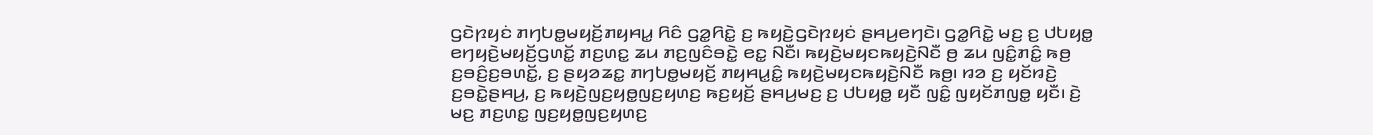ꤞꤢꤧꤐꤟꤢꤦ ꤊꤚꤝꤥ꤭ꤗꤟꤢꤩ꤬ꤊꤟꤌꤣ꤭ ꤖꤢꤨ ꤞꤤ꤭ꤖꤢꤧ꤭ ꤢ꤬ ꤒꤟꤢꤧ꤬ꤞꤢꤧꤐꤟꤢꤦ ꤔꤌꤣ꤬ꤕꤚꤢꤧ꤯ ꤞꤤ꤭ꤖꤢꤧ꤭ ꤗꤢ꤬ ꤢ꤬ ꤓꤝꤟꤥ꤭ ꤕꤚꤟꤢꤧ꤬ꤗꤟꤢꤩ꤬ꤞꤛꤢꤩ꤭ ꤊꤢ꤬ꤛꤢ꤭ ꤘꤣ ꤊꤢ꤬ꤜꤢꤨꤋꤢꤧ꤭ ꤕꤢ꤭ ꤡꤢꤪ꤯ ꤒꤟꤢꤧ꤬ꤗꤟꤢꤒꤟꤢꤧ꤬ꤡꤢꤪ ꤥ꤬ ꤘꤣ ꤜꤢꤨ꤭ꤊꤢꤨ꤭ ꤒꤥ꤬ ꤢ꤬ꤋꤢꤨ꤬ꤢ꤬ꤋꤛꤢꤩ꤭, ꤢ꤬ ꤔꤟꤤꤘꤢ꤭ ꤊꤚꤝꤥ꤭ꤗꤟꤢꤩ꤬ ꤊꤟꤌꤣ꤭ꤢꤨ꤭ ꤒꤟꤢꤧ꤬ꤗꤟꤢꤒꤟꤢꤧ꤬ꤡꤢꤪ ꤒꤥ꤬꤯ ꤙꤤ ꤢ꤬ ꤟꤢꤩꤙꤢꤧ꤬ ꤢ꤬ꤋꤢꤧ꤭ꤔꤌꤣ꤬, ꤢ꤬ ꤒꤟꤢꤧ꤬ꤜꤢ꤬ꤟꤥ꤭ꤜꤢ꤬ꤟꤛꤢ꤬ ꤒꤢ꤬ꤟꤢꤩ꤬ ꤔꤌꤣ꤬ꤗꤢ꤬ ꤢ꤬ ꤓꤝꤟꤥ꤭ ꤟꤢꤪ ꤜꤢꤨ꤭ ꤜꤟꤢꤩꤊꤜꤥ꤭ ꤟꤢꤪ꤯ ꤢꤧ꤬ ꤗꤢ꤬ ꤊꤢ꤬ꤛꤢ꤭ ꤜꤢ꤬ꤟꤥ꤭ꤜꤢ꤬ꤟꤛꤢ꤬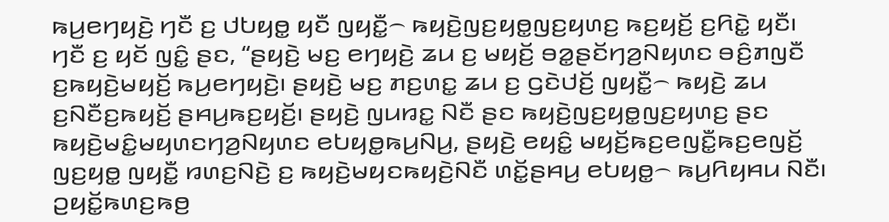ꤒꤣ꤬ꤕꤚꤟꤢꤧ꤬ ꤚꤢꤪ ꤢ꤬ ꤓꤝꤟꤥ꤭ ꤟꤢꤪ ꤜꤟꤢꤪ꤭꤮ ꤒꤟꤢꤧ꤬ꤜꤢ꤬ꤟꤥ꤭ꤜꤢ꤬ꤟꤛꤢ꤬ ꤒꤢ꤬ꤟꤢꤩ꤬ ꤢ꤬ꤖꤢꤧ꤭ ꤟꤢꤪ꤯
ꤚꤢꤪ ꤢ꤬ ꤟꤢꤩ ꤜꤢꤨ꤭ ꤔꤢ, “ꤔꤟꤢꤧ꤬ ꤗꤢ꤬ ꤕꤚꤟꤢꤧ꤬ ꤘꤣ ꤢ꤬ ꤗꤟꤢꤩ꤬ ꤋꤤ꤭ꤔꤢꤩꤚꤤ꤬ꤡꤟꤛꤢ ꤋꤢꤨ꤬ꤊꤜꤢꤪ ꤢ꤬ꤒꤟꤢꤧ꤬ꤗꤟꤢꤩ꤬ ꤒꤣ꤬ꤕꤚꤟꤢꤧ꤬꤯ ꤔꤟꤢꤧ꤬ ꤗꤢ꤬ ꤊꤢ꤬ꤛꤢ꤭ ꤘꤣ ꤢ꤬ ꤞꤢꤧꤓꤢꤩ꤬ ꤜꤟꤢꤪ꤭꤮ ꤒꤟꤢꤧ꤬ ꤘꤣ ꤢ꤬ꤡꤢꤪꤢ꤬ꤒꤟꤢꤩ꤬ ꤔꤌꤣ꤬ꤒꤢ꤬ꤟꤢꤩ꤬꤯ ꤔꤟꤢꤧ꤬ ꤜꤣꤙꤢ꤭ ꤡꤢꤪ ꤔꤢ ꤒꤟꤢꤧ꤬ꤜꤢ꤬ꤟꤥ꤭ꤜꤢ꤬ꤟꤛꤢ꤬ ꤔꤢ ꤒꤟꤢꤧ꤬ꤗꤢꤨ꤭ꤗꤟꤛꤢꤚꤤ꤬ꤡꤟꤛꤢ ꤕꤝꤟꤥ꤭ꤒꤣ꤬ꤡꤣ꤬, ꤔꤟꤢꤧ꤬ ꤕꤟꤢꤨ꤭ ꤗꤟꤢꤩ꤬ꤒꤢ꤬ꤕꤜꤢꤪ꤭ꤒꤢ꤬ꤕꤜꤢꤩ꤬ ꤜꤢ꤬ꤟꤥ꤭ ꤜꤟꤢꤪ꤭ ꤙꤛꤢ꤬ꤡꤢꤧ꤬ ꤢ꤬ ꤒꤟꤢꤧ꤬ꤗꤟꤢꤒꤟꤢꤧ꤬ꤡꤢꤪ ꤛꤢꤩ꤭ꤔꤌꤣ꤬ ꤕꤝꤟꤥ꤭꤮ ꤒꤣ꤬ꤖꤟꤌꤣ ꤡꤢꤪ꤯
ꤑꤟꤢꤩ꤭ꤒꤛꤢ꤬ꤒꤥ꤬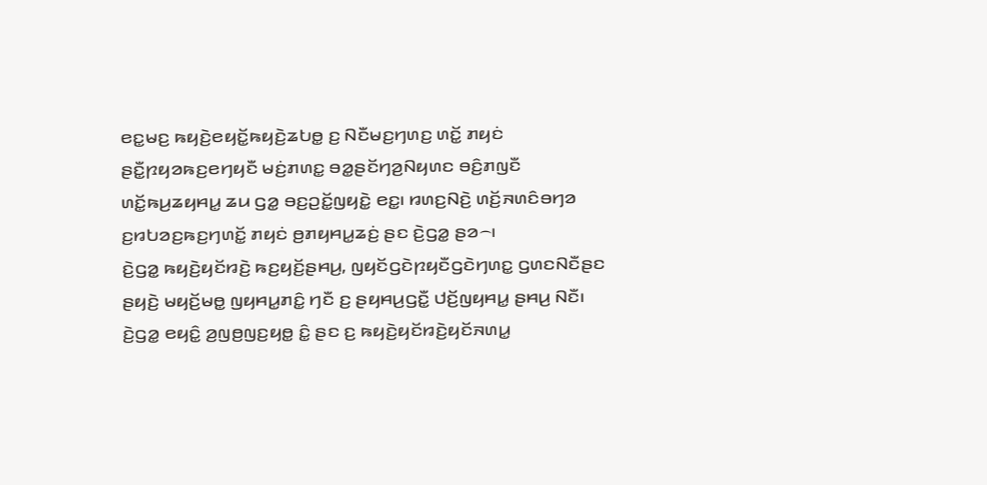ꤕꤢ꤭ꤗꤢ꤬ ꤒꤟꤢꤧ꤬ꤕꤟꤢꤩ꤭ꤒꤟꤢꤧ꤬ꤘꤝꤥ꤭ ꤢ꤬ ꤡꤢꤪꤗꤢ꤬ꤚꤛꤢ꤬ ꤛꤢꤩ꤭ ꤊꤟꤢꤦ ꤔꤢꤪ꤭ꤐꤟꤤꤒꤢ꤬ꤕꤚꤟꤢꤪ ꤗꤢꤦ꤬ꤊꤛꤢ꤭ ꤋꤤ꤭ꤔꤢꤩꤚꤤ꤬ꤡꤟꤛꤢ ꤋꤢꤨ꤬ꤊꤜꤢꤪ ꤛꤢꤩ꤭ꤒꤣ꤬ꤘꤟꤌꤣ꤭ ꤘꤣ ꤞꤤ꤭ ꤋꤢ꤬ꤑꤢꤩ꤭ꤜꤟꤢꤧ꤭ ꤕꤢ꤭꤯ ꤙꤛꤢ꤬ꤡꤢꤧ꤬ ꤛꤢꤩ꤬ꤏꤛꤢꤨꤋꤚꤤ ꤢ꤬ꤙꤝꤤꤢ꤬ꤒꤢ꤬ꤚꤛꤢꤩ꤭ ꤊꤟꤢꤦ ꤥ꤬ꤊꤟꤌꤣ꤭ꤘꤢꤦ꤬ ꤔꤢ ꤢꤧ꤬ꤞꤤ꤭ ꤔꤤ꤮꤯
ꤢꤧ꤬ꤞꤤ꤭ ꤒꤟꤢꤧ꤬ꤟꤢꤩꤙꤢꤧ꤬ ꤒꤢ꤬ꤟꤢꤩ꤬ꤔꤌꤣ꤬, ꤜꤟꤢꤩꤞꤢꤧꤐꤟꤢꤪꤞꤢꤧꤚꤛꤢ꤭ ꤞꤛꤢꤡꤢꤪꤔꤢ ꤔꤟꤢꤧ꤬ ꤗꤟꤢꤩ꤬ꤗꤥ꤭ ꤜꤟꤌꤣ꤭ꤊꤢꤨ꤭ ꤚꤢꤪ ꤢ꤬ ꤔꤟꤌꤣ꤬ꤞꤢꤪ꤭ ꤓꤢꤩ꤬ꤜꤟꤌꤣ꤭ ꤔꤌꤣ꤬ ꤡꤢꤪ꤯ ꤢꤧ꤬ꤞꤤ꤭ ꤕꤟꤢꤨ꤭ ꤤ꤬ꤜꤥ꤬ꤜꤢ꤬ꤟꤥ꤭ ꤢꤨ꤭ ꤔꤢ ꤢ꤬ ꤒꤟꤢꤧ꤬ꤟꤢꤩꤙꤢꤧ꤬ꤟꤢꤩꤏꤛꤣ꤭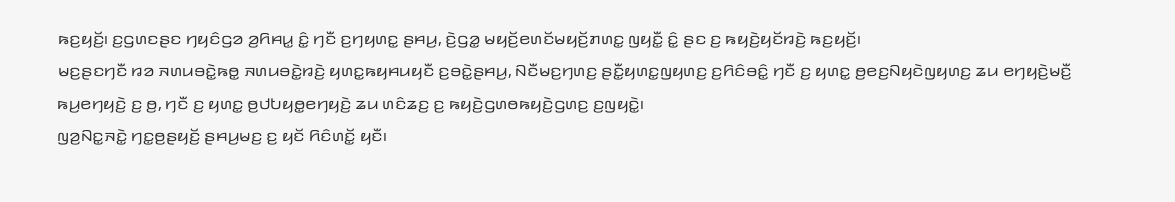ꤒꤢ꤬ꤟꤢꤩ꤬꤯ ꤢ꤬ꤞꤛꤢꤔꤢ ꤚꤟꤢꤨꤞꤤ ꤤ꤬ꤖꤌꤣ꤭ ꤢꤨ꤭ ꤚꤢꤪ ꤢ꤬ꤚꤟꤛꤢ꤭ ꤔꤌꤣ꤬, ꤢꤧ꤬ꤞꤤ꤭ ꤗꤟꤢꤩ꤬ꤕꤛꤢꤩꤗꤟꤢꤩ꤬ꤊꤛꤢ꤭ ꤜꤟꤢꤪ꤭ ꤢꤨ꤭ ꤔꤢ ꤢ꤬ ꤒꤟꤢꤧ꤬ꤟꤢꤩꤙꤢꤧ꤬ ꤒꤢ꤬ꤟꤢꤩ꤬꤯
ꤗꤢ꤬ꤔꤢꤚꤢꤪ ꤙꤤ ꤏꤛꤣꤋꤢꤧ꤭ꤒꤥ꤭ ꤏꤛꤣꤋꤢꤧ꤭ꤙꤢꤧ꤬ ꤟꤛꤢ꤭ꤒꤟꤌꤣꤟꤢꤪ ꤢ꤬ꤋꤢꤧ꤭ꤔꤌꤣ꤬, ꤡꤢꤪꤗꤢ꤬ꤚꤛꤢ꤬ ꤔꤢꤪ꤭ꤟꤛꤢ꤭ꤜꤟꤛꤢ꤬ ꤢ꤬ꤖꤢꤨꤋꤢꤨ꤭ ꤚꤢꤪ ꤢ꤬ ꤟꤛꤢ꤭ ꤥ꤬ꤕꤢ꤬ꤡꤟꤢꤧꤜꤟꤛꤢ꤬ ꤘꤣ ꤕꤚꤟꤢꤧ꤬ꤗꤢꤪ꤬ ꤒꤣ꤬ꤕꤚꤟꤢꤧ꤬ ꤢ꤬ ꤥ꤬, ꤚꤢꤪ ꤢ꤬ ꤟꤛꤢ꤭ ꤥ꤬ꤓꤝꤟꤥ꤭ꤕꤚꤟꤢꤧ꤬ ꤘꤣ ꤛꤢꤨꤘꤢ꤬ ꤢ꤬ ꤒꤟꤢꤧ꤬ꤞꤛꤥꤒꤟꤢꤧ꤬ꤞꤛꤢ꤬ ꤢ꤬ꤜꤟꤢꤧ꤭꤯
ꤜꤤ꤬ꤡꤢ꤭ꤏꤢꤧ꤭ ꤚꤢ꤭ꤥ꤬ꤔꤟꤢꤩ꤬ ꤔꤌꤣ꤬ꤗꤢ꤬ ꤢ꤬ ꤟꤢꤩ ꤖꤢꤨꤛꤢꤩ꤭ ꤟꤢꤪ꤯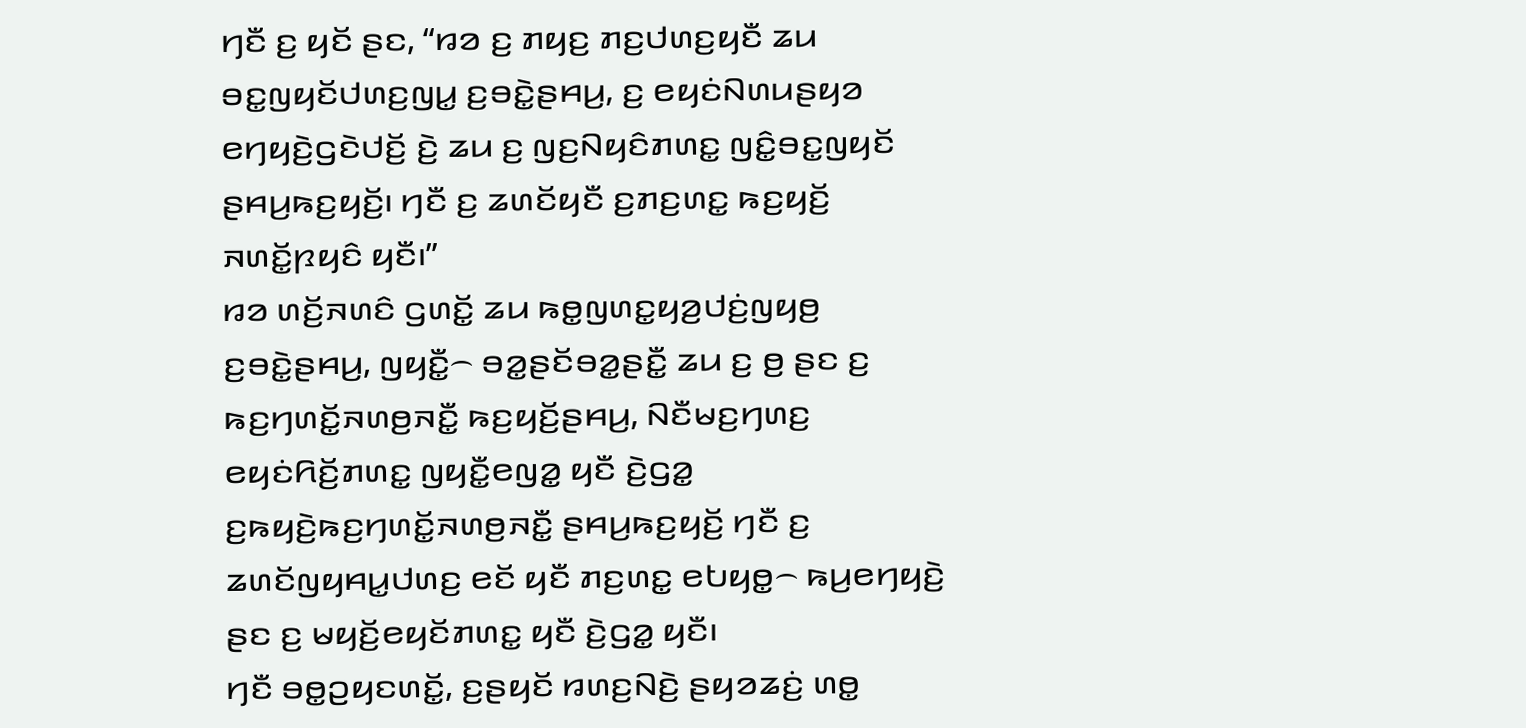ꤚꤢꤪ ꤢ꤬ ꤟꤢꤩ ꤔꤢ, “ꤙꤤ ꤢ꤬ ꤊꤟꤢ꤬ ꤊꤢ꤬ꤓꤛꤢ꤬ꤟꤢꤪ ꤘꤣ ꤋꤢ꤭ꤜꤟꤢꤩꤓꤛꤢ꤬ꤜꤣ꤭ ꤢ꤬ꤋꤢꤧ꤭ꤔꤌꤣ꤬, ꤢ꤬ ꤕꤟꤢꤦꤡꤛꤣꤔꤟꤤ ꤕꤚꤟꤢꤧ꤬ꤞꤢꤧꤓꤢꤩ꤬ ꤢꤧ꤬ ꤘꤣ ꤢ꤬ ꤜꤢ꤬ꤡꤟꤢꤨꤊꤛꤢ꤭ ꤜꤢꤨ꤭ꤋꤢ꤭ꤜꤟꤢꤩ ꤔꤌꤣ꤬ꤒꤢ꤬ꤟꤢꤩ꤬꤯ ꤚꤢꤪ ꤢ꤬ ꤘꤛꤢꤩꤟꤢꤪ ꤢ꤬ꤊꤢ꤬ꤛꤢ꤭ ꤒꤢ꤬ꤟꤢꤩ꤬ ꤏꤛꤢꤩ꤭ꤐꤟꤢꤨ ꤟꤢꤪ꤯”
ꤙꤤ ꤛꤢꤩ꤬ꤏꤛꤢꤨ ꤞꤛꤢꤩ꤭ ꤘꤣ ꤒꤥ꤭ꤜꤛꤢ꤭ꤟꤤ꤬ꤓꤢꤦ꤬ꤜꤟꤥ꤬ ꤢ꤬ꤋꤢꤧ꤭ꤔꤌꤣ꤬, ꤜꤟꤢꤪ꤭꤮ ꤋꤤ꤭ꤔꤢꤩꤋꤤ꤭ꤔꤢꤪ꤭ ꤘꤣ ꤢ꤬ ꤥ꤬ ꤔꤢ ꤢ꤬ ꤒꤢ꤬ꤚꤛꤢꤩ꤭ꤏꤛꤥ꤬ꤏꤢꤪ꤭ ꤒꤢ꤬ꤟꤢꤩ꤬ꤔꤌꤣ꤬, ꤡꤢꤪꤗꤢ꤬ꤚꤛꤢ꤬ ꤕꤟꤢꤦꤖꤢꤩ꤬ꤊꤛꤢ꤭ ꤜꤟꤢꤪ꤭ꤕꤜꤤ꤭ ꤟꤢꤪ ꤢꤧ꤬ꤞꤤ꤭ ꤢ꤬ꤒꤟꤢꤧ꤬ꤒꤢ꤬ꤚꤛꤢꤩ꤭ꤏꤛꤥ꤬ꤏꤢꤪ꤭ ꤔꤌꤣ꤬ꤒꤢ꤬ꤟꤢꤩ꤬ ꤚꤢꤪ ꤢ꤬ ꤘꤛꤢꤩꤜꤟꤌꤣ꤭ꤓꤛꤢ꤬ ꤕꤢꤩ ꤟꤢꤪ ꤊꤢ꤬ꤛꤢ꤭ ꤕꤝꤟꤥ꤭꤮ ꤒꤣ꤬ꤕꤚꤟꤢꤧ꤬ ꤔꤢ ꤢ꤬ ꤗꤟꤢꤩ꤬ꤕꤟꤢꤩꤊꤛꤢ꤭ ꤟꤢꤪ ꤢꤧ꤬ꤞꤤ꤭ ꤟꤢꤪ꤯
ꤚꤢꤪ ꤋꤥ꤭ꤑꤟꤢꤛꤢꤩ꤭, ꤢ꤬ꤔꤟꤢꤩ ꤙꤛꤢ꤬ꤡꤢꤧ꤬ ꤔꤟꤤꤘꤢꤦ꤬ ꤛꤥ꤭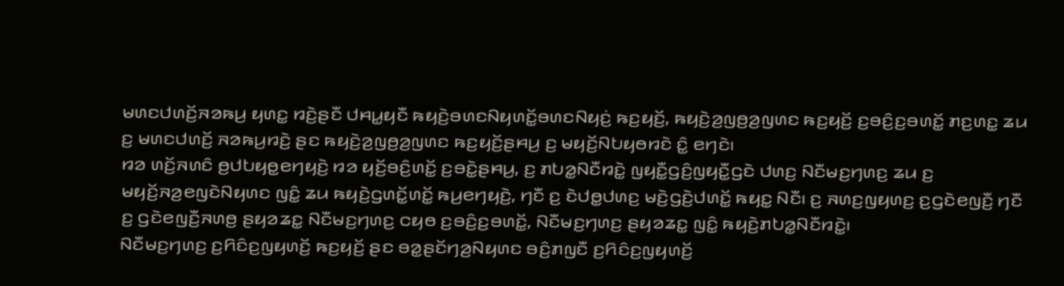ꤗꤛꤢꤓꤛꤢꤩ꤬ꤏꤤꤒꤣ꤬ ꤟꤛꤢ꤭ ꤙꤢꤧ꤬ꤔꤢꤪ ꤓꤌꤣ꤭ꤟꤢꤪ ꤒꤟꤢꤧ꤬ꤋꤛꤢꤡꤟꤛꤢꤩ꤭ꤋꤛꤢꤡꤟꤢꤦ꤬ ꤒꤢ꤬ꤟꤢꤩ꤬, ꤒꤟꤢꤧ꤬ꤤ꤬ꤜꤥ꤬ꤤ꤬ꤜꤛꤢ ꤒꤢ꤬ꤟꤢꤩ꤬ ꤢ꤬ꤋꤢꤨ꤬ꤢ꤬ꤋꤛꤢꤩ꤭ ꤊꤢ꤬ꤛꤢ꤭ ꤘꤣ ꤢ꤬ ꤗꤛꤢꤓꤛꤢꤩ꤬ ꤏꤤꤒꤣ꤬ꤙꤢꤧ꤬ ꤔꤢ ꤒꤟꤢꤧ꤬ꤤ꤬ꤜꤥ꤬ꤤ꤬ꤜꤛꤢ ꤒꤢ꤬ꤟꤢꤩ꤬ꤔꤌꤣ꤬ ꤢ꤬ ꤗꤟꤢꤩ꤬ꤡꤝꤟꤥꤙꤢꤧ ꤢꤨ꤭ ꤕꤚꤢꤧ꤯
ꤙꤤ ꤛꤢꤩ꤬ꤏꤛꤢꤨ ꤥ꤬ꤓꤝꤟꤥ꤭ꤕꤚꤟꤢꤧ꤬ ꤙꤤ ꤟꤢꤩ꤬ꤋꤢꤨ꤬ꤛꤢꤩ꤭ ꤢ꤬ꤋꤢꤧ꤭ꤔꤌꤣ꤬, ꤢ꤬ ꤊꤝꤤ꤭ꤡꤢꤪꤙꤢꤧ꤭ ꤜꤟꤢꤪ꤭ꤞꤢꤨ꤬ꤜꤟꤢꤪ꤭ꤞꤢꤧ ꤓꤛꤢ꤬ ꤡꤢꤪꤗꤢ꤬ꤚꤛꤢ꤬ ꤘꤣ ꤢ꤬ ꤗꤟꤢꤩ꤬ꤏꤤ꤬ꤕꤜꤢꤧꤡꤟꤛꤢ ꤜꤢꤨ꤭ ꤘꤣ ꤒꤟꤢꤧ꤬ꤞꤛꤢꤩ꤭ꤛꤢꤩ꤭ ꤒꤣ꤬ꤕꤚꤟꤢꤧ꤬, ꤚꤢꤪ ꤢ꤬ ꤢꤧꤓꤥ꤭ꤓꤛꤢ꤬ ꤗꤢꤧ꤬ꤞꤢꤧ꤬ꤓꤛꤢꤩ꤭ ꤒꤟꤢ꤭ ꤡꤢꤪ꤯ ꤢ꤬ ꤏꤛꤢ꤬ꤜꤟꤛꤢ꤬ ꤢ꤬ꤞꤢꤧꤕꤜꤢꤪ꤬ ꤚꤢꤪ ꤢ꤬ ꤞꤢꤧꤕꤜꤢꤪ꤬ꤏꤛꤥ꤬ ꤔꤟꤤꤘꤢ꤭ ꤡꤢꤪꤗꤢ꤬ꤚꤛꤢ꤬ ꤍꤟꤥ ꤢ꤬ꤋꤢꤨ꤬ꤢ꤬ꤋꤛꤢꤩ꤭, ꤡꤢꤪꤗꤢ꤬ꤚꤛꤢ꤬ ꤔꤟꤤꤘꤢ꤭ ꤜꤢꤨ꤭ ꤒꤟꤢꤧ꤬ꤊꤝꤤ꤭ꤡꤢꤪꤙꤢꤧ꤭꤯
ꤡꤢꤪꤗꤢ꤬ꤚꤛꤢ꤬ ꤢ꤬ꤖꤢꤨꤢ꤬ꤜꤟꤛꤢꤩ꤬ ꤒꤢ꤬ꤟꤢꤩ꤬ ꤔꤢ ꤋꤤ꤭ꤔꤢꤩꤚꤤ꤬ꤡꤟꤛꤢ ꤋꤢꤨ꤬ꤊꤜꤢꤪ ꤢ꤬ꤖꤢꤨꤢ꤬ꤜꤟꤛꤢꤩ꤬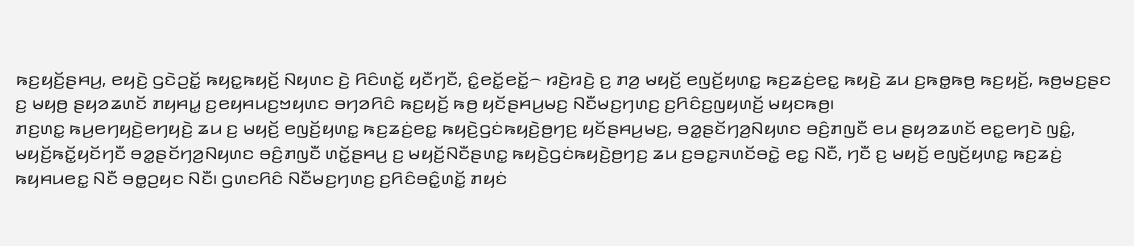ꤒꤢ꤬ꤟꤢꤩ꤬ꤔꤌꤣ꤬, ꤕꤟꤢꤧ꤬ ꤞꤢꤧꤑꤢꤩ꤭ ꤒꤟꤢ꤭ꤒꤟꤢꤩ꤬ ꤡꤟꤛꤢ ꤢꤧ꤬ ꤖꤢꤨꤛꤢꤩ꤭ ꤟꤢꤪꤚꤢꤪ, ꤢꤨ꤭ꤕꤢꤩ꤭ꤕꤢꤩ꤭꤮ ꤙꤢꤧ꤬ꤙꤢꤧ꤬ ꤢ꤬ ꤊꤤ꤬ ꤗꤟꤢꤩ꤬ ꤕꤜꤢꤩ꤬ꤟꤛꤢ꤭ ꤒꤢ꤬ꤘꤢꤦ꤬ꤕꤢ꤭ ꤒꤟꤢꤧ꤬ ꤘꤣ ꤢ꤬ꤒꤥ꤭ꤒꤥ꤬ ꤒꤢ꤬ꤟꤢꤩ꤬, ꤒꤥ꤬ꤗꤢ꤬ꤔꤢ ꤢ꤬ ꤗꤟꤥ꤬ ꤔꤟꤤꤘꤛꤢꤩ ꤊꤟꤌꤣ꤭ ꤢ꤬ꤕꤟꤌꤣꤢ꤬ꤠꤟꤛꤢ ꤋꤚꤤꤖꤢꤨ ꤒꤢ꤬ꤟꤢꤩ꤬ ꤒꤥ꤬ ꤟꤢꤩꤔꤌꤣ꤬ꤗꤢ꤬ ꤡꤢꤪꤗꤢ꤬ꤚꤛꤢ꤬ ꤢ꤬ꤖꤢꤨꤢ꤬ꤜꤟꤛꤢꤩ꤬ ꤗꤟꤢꤒꤥ꤬꤯
ꤊꤢ꤬ꤛꤢ꤭ ꤒꤣ꤬ꤕꤚꤟꤢꤧ꤬ꤕꤚꤟꤢꤧ꤬ ꤘꤣ ꤢ꤬ ꤗꤟꤢꤩ꤬ ꤕꤜꤢꤩ꤬ꤟꤛꤢ꤭ ꤒꤢ꤬ꤘꤢꤦ꤬ꤕꤢ꤭ ꤒꤟꤢꤧ꤬ꤞꤢꤦꤒꤟꤢꤧ꤬ꤥ꤬ꤚꤢ꤬ ꤟꤢꤩꤔꤌꤣ꤬ꤗꤢ꤬, ꤋꤤ꤭ꤔꤢꤩꤚꤤ꤬ꤡꤟꤛꤢ ꤋꤢꤨ꤬ꤊꤜꤢꤪ ꤕꤣ ꤔꤟꤤꤘꤛꤢꤩ ꤕꤢ꤭ꤕꤚꤢꤧ ꤜꤢꤨ꤭, ꤗꤟꤢꤩ꤬ꤒꤢꤩ꤭ꤟꤢꤩꤚꤢꤪ ꤋꤤ꤭ꤔꤢꤩꤚꤤ꤬ꤡꤟꤛꤢ ꤋꤢꤨ꤬ꤊꤜꤢꤪ ꤛꤢꤩ꤭ꤔꤌꤣ꤬ ꤢ꤬ ꤗꤟꤢꤩ꤬ꤡꤢꤪꤔꤛꤢ꤭ ꤒꤟꤢꤧ꤬ꤞꤢꤦꤒꤟꤢꤧ꤬ꤥ꤬ꤚꤢ꤬ ꤘꤣ ꤢ꤬ꤋꤢ꤭ꤏꤛꤢꤩꤋꤢꤧ꤭ ꤕꤢ꤭ ꤡꤢꤪ, ꤚꤢꤪ ꤢ꤬ ꤗꤟꤢꤩ꤬ ꤕꤜꤢꤩ꤬ꤟꤛꤢ꤭ ꤒꤢ꤬ꤘꤢꤦ꤬ ꤒꤟꤌꤣꤕꤢ꤭ ꤡꤢꤪ ꤋꤥ꤭ꤑꤟꤢ ꤡꤢꤪ꤯ ꤞꤛꤢꤖꤢꤨ ꤡꤢꤪꤗꤢ꤬ꤚꤛꤢ꤬ ꤢ꤬ꤖꤢꤨꤋꤢꤨ꤭ꤛꤢꤩ꤭ ꤊꤟꤢꤦ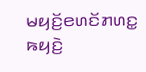ꤗꤟꤢꤩ꤬ꤕꤛꤢꤩꤊꤛꤢ꤭ ꤒꤟꤢꤧ꤬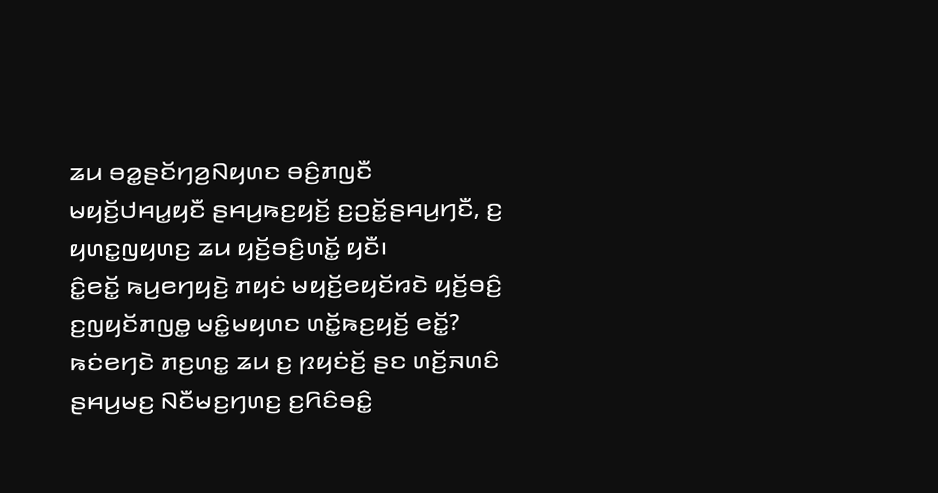ꤘꤣ ꤋꤤ꤭ꤔꤢꤩꤚꤤ꤬ꤡꤟꤛꤢ ꤋꤢꤨ꤬ꤊꤜꤢꤪ ꤗꤟꤢꤩ꤬ꤓꤌꤣ꤭ꤟꤢꤪ ꤔꤌꤣ꤬ꤒꤢ꤬ꤟꤢꤩ꤬ ꤢ꤬ꤑꤢꤩ꤭ꤔꤌꤣ꤬ꤚꤢꤪ, ꤢ꤬ ꤟꤛꤢ꤭ꤜꤟꤛꤢ꤬ ꤘꤣ ꤟꤢꤩ꤬ꤋꤢꤨ꤬ꤛꤢꤩ꤭ ꤟꤢꤪ꤯
ꤢꤨ꤭ꤕꤢꤩ꤭ ꤒꤣ꤬ꤕꤚꤟꤢꤧ꤬ ꤊꤟꤢꤦ ꤗꤟꤢꤩ꤬ꤕꤟꤢꤩꤙꤢꤧ ꤟꤢꤩ꤬ꤋꤢꤨ꤬ ꤢ꤬ꤜꤟꤢꤩꤊꤜꤥ꤭ ꤗꤢꤨ꤭ꤗꤟꤛꤢ ꤛꤢꤩ꤭ꤒꤢ꤬ꤟꤢꤩ꤬ ꤕꤢꤩ꤭? ꤒꤢꤦꤕꤚꤢꤧ ꤊꤢ꤬ꤛꤢ꤭ ꤘꤣ ꤢ꤬ ꤐꤟꤢꤦꤢꤩ꤬ ꤔꤢ ꤛꤢꤩ꤬ꤏꤛꤢꤨ ꤔꤌꤣ꤬ꤗꤢ꤬ ꤡꤢꤪꤗꤢ꤬ꤚꤛꤢ꤬ ꤢ꤬ꤖꤢꤨꤋꤢꤨ꤭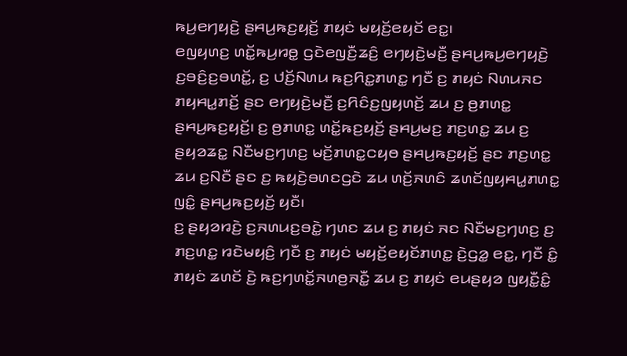ꤒꤣ꤬ꤕꤚꤟꤢꤧ꤬ ꤔꤌꤣ꤬ꤒꤢ꤬ꤟꤢꤩ꤬ ꤊꤟꤢꤦ ꤗꤟꤢꤩ꤬ꤕꤟꤢꤩ ꤕꤢ꤭꤯
ꤕꤜꤟꤛꤢ꤬ ꤛꤢꤩ꤭ꤒꤣ꤬ꤙꤥ꤭ ꤞꤢꤧꤕꤜꤢꤪ꤬ꤘꤢꤨ꤬ ꤕꤚꤟꤢꤧ꤬ꤗꤢꤪ꤬ ꤔꤌꤣ꤬ꤒꤣ꤬ꤕꤚꤟꤢꤧ꤬ ꤢ꤬ꤋꤢꤨ꤬ꤢ꤬ꤋꤛꤢꤩ꤭, ꤢ꤬ ꤓꤢꤩ꤬ꤡꤛꤣ ꤒꤢ꤬ꤖꤢ꤭ꤊꤛꤢ꤭ ꤚꤢꤪ ꤢ꤬ ꤊꤟꤢꤦ ꤡꤛꤣꤏꤢ ꤊꤟꤌꤣ꤭ꤊꤢꤩ꤬ ꤔꤢ ꤕꤚꤟꤢꤧ꤬ꤗꤢꤪ꤬ ꤢ꤬ꤖꤢꤨꤢ꤬ꤜꤟꤛꤢꤩ꤬ ꤘꤣ ꤢ꤬ ꤥ꤬ꤊꤛꤢ꤭ ꤔꤌꤣ꤬ꤒꤢ꤬ꤟꤢꤩ꤬꤯ ꤢ꤬ ꤥ꤬ꤊꤛꤢ꤭ ꤛꤢꤩ꤭ꤒꤢ꤬ꤟꤢꤩ꤬ ꤔꤌꤣ꤬ꤗꤢ꤬ ꤊꤢ꤬ꤛꤢ꤭ ꤘꤣ ꤢ꤬ ꤔꤟꤤꤘꤢ꤭ ꤡꤢꤪꤗꤢ꤬ꤚꤛꤢ꤬ ꤗꤢꤩ꤬ꤊꤛꤢ꤭ꤍꤟꤥ ꤔꤌꤣ꤬ꤒꤢ꤬ꤟꤢꤩ꤬ ꤔꤢ ꤊꤢ꤬ꤛꤢ꤭ ꤘꤣ ꤢ꤬ꤡꤢꤪ ꤔꤢ ꤢ꤬ ꤒꤟꤢꤧ꤬ꤋꤛꤢꤞꤢꤧ ꤘꤣ ꤛꤢꤩ꤬ꤏꤛꤢꤨ ꤘꤛꤢꤩꤜꤟꤌꤣ꤭ꤊꤛꤢ꤭ ꤜꤢꤨ꤭ ꤔꤌꤣ꤬ꤒꤢ꤬ꤟꤢꤩ꤬ ꤟꤢꤪ꤯
ꤢ꤬ ꤔꤟꤤꤙꤢꤧ꤬ ꤢ꤬ꤏꤛꤣꤢ꤬ꤋꤢꤧ꤭ ꤚꤛꤢ ꤘꤣ ꤢ꤬ ꤊꤟꤢꤦ ꤏꤢ ꤡꤢꤪꤗꤢ꤬ꤚꤛꤢ꤬ ꤢ꤬ ꤊꤢ꤬ꤛꤢ꤭ ꤙꤢꤧꤗꤟꤢꤨ꤬ ꤚꤢꤪ ꤢ꤬ ꤊꤟꤢꤦ ꤗꤟꤢꤩ꤬ꤕꤟꤢꤩꤊꤛꤢ꤭ ꤢꤧ꤬ꤞꤤ꤭ ꤕꤢ꤭, ꤚꤢꤪ ꤢꤨ꤭ ꤊꤟꤢꤦ ꤘꤛꤢꤩ ꤢꤧ꤬ ꤒꤢ꤬ꤚꤛꤢꤩ꤭ꤏꤛꤥ꤬ꤏꤢꤪ꤭ ꤘꤣ ꤢ꤬ ꤊꤟꤢꤦ ꤕꤣꤔꤟꤤ ꤜꤟꤢꤪ꤭ꤢꤨ꤭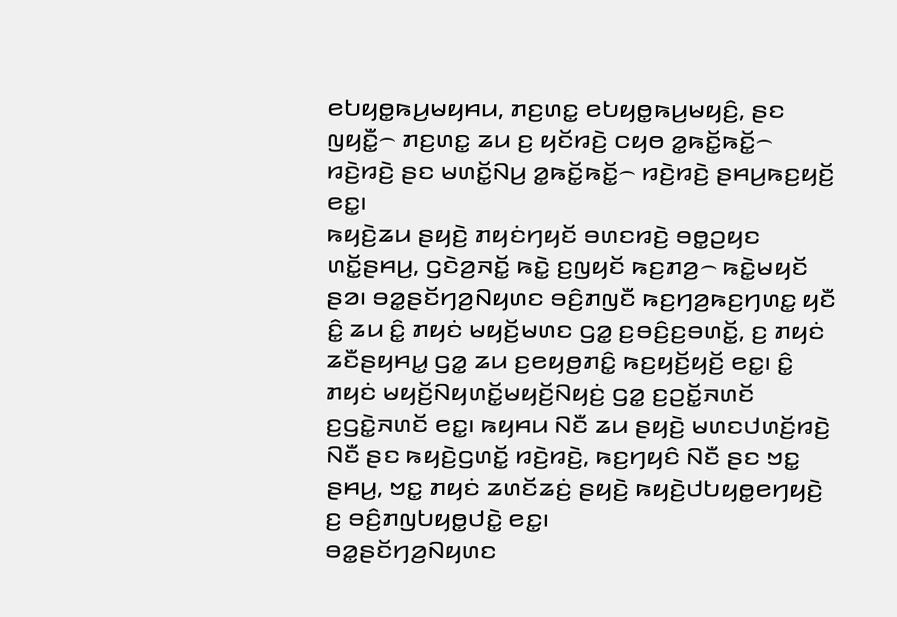ꤕꤝꤟꤥ꤭ꤒꤣ꤬ꤗꤟꤌꤣ, ꤊꤢ꤬ꤛꤢ꤭ ꤕꤝꤟꤥ꤭ꤒꤣ꤬ꤗꤟꤢꤨ꤬, ꤔꤢ ꤜꤟꤢꤪ꤭꤮ ꤊꤢ꤬ꤛꤢ꤭ ꤘꤣ ꤢ꤬ ꤟꤢꤩꤙꤢꤧ꤬ ꤍꤟꤥ ꤤ꤭ꤒꤢꤩ꤭ꤒꤢꤩ꤭꤮ ꤙꤢꤧ꤬ꤙꤢꤧ꤬ ꤔꤢ ꤗꤛꤢꤩ꤭ꤡꤣ꤬ ꤤ꤭ꤒꤢꤩ꤭ꤒꤢꤩ꤭꤮ ꤙꤢꤧ꤬ꤙꤢꤧ꤬ ꤔꤌꤣ꤬ꤒꤢ꤬ꤟꤢꤩ꤬ ꤕꤢ꤭꤯
ꤒꤟꤢꤧ꤬ꤘꤣ ꤔꤟꤢꤧ꤬ ꤊꤟꤢꤦꤚꤟꤢꤩ ꤋꤛꤢꤙꤢꤧ꤬ ꤋꤥ꤭ꤑꤟꤢ ꤛꤢꤩ꤭ꤔꤌꤣ꤬, ꤞꤢꤧꤤ꤬ꤏꤢꤩ꤭ ꤒꤢꤧ꤭ ꤢ꤬ꤜꤟꤢꤩ ꤒꤢ꤬ꤊꤤ꤬꤮ ꤒꤢꤧ꤭ꤗꤟꤢꤩ ꤔꤤ꤯ ꤋꤤ꤭ꤔꤢꤩꤚꤤ꤬ꤡꤟꤛꤢ ꤋꤢꤨ꤬ꤊꤜꤢꤪ ꤒꤢ꤬ꤚꤤ꤬ꤒꤢ꤬ꤚꤛꤢ꤭ ꤟꤢꤪ ꤢꤨ꤭ ꤘꤣ ꤢꤨ꤭ ꤊꤟꤢꤦ ꤗꤟꤢꤩ꤬ꤗꤛꤢ ꤞꤤ꤭ ꤢ꤬ꤋꤢꤨ꤬ꤢ꤬ꤋꤛꤢꤩ꤭, ꤢ꤬ ꤊꤟꤢꤦ ꤘꤢꤪꤔꤟꤌꤣ꤭ ꤞꤤ꤭ ꤘꤣ ꤢ꤬ꤕꤟꤥ꤬ꤊꤢꤨ꤭ ꤒꤢ꤬ꤟꤢꤩ꤬ꤟꤢꤩ꤬ ꤕꤢ꤭꤯ ꤢꤨ꤭ ꤊꤟꤢꤦ ꤗꤟꤢꤩ꤬ꤡꤟꤛꤢꤩ꤭ꤗꤟꤢꤩ꤬ꤡꤟꤢꤦ꤬ ꤞꤤ꤭ ꤢ꤬ꤑꤢꤩ꤭ꤏꤛꤢꤩ ꤢ꤬ꤞꤢꤧ꤭ꤏꤛꤢꤩ ꤕꤢ꤭꤯ ꤒꤟꤌꤣ ꤡꤢꤪ ꤘꤣ ꤔꤟꤢꤧ꤬ ꤗꤛꤢꤓꤛꤢꤩ꤬ꤙꤢꤧ꤬ ꤡꤢꤪ ꤔꤢ ꤒꤟꤢꤧ꤬ꤞꤛꤢꤩ꤭ ꤙꤢꤧ꤬ꤙꤢꤧ꤬, ꤒꤢ꤬ꤚꤟꤢꤨ ꤡꤢꤪ ꤔꤢ ꤠꤢ꤭ ꤔꤌꤣ꤬, ꤠꤢ꤭ ꤊꤟꤢꤦ ꤘꤛꤢꤩꤘꤢꤦ꤬ ꤔꤟꤢꤧ꤬ ꤒꤟꤢꤧ꤬ꤓꤝꤟꤥ꤭ꤕꤚꤟꤢꤧ꤬ ꤢ꤬ ꤋꤢꤨ꤬ꤊꤜꤝꤟꤥ꤭ꤓꤢꤧ꤭ ꤕꤢ꤭꤯
ꤋꤤ꤭ꤔꤢꤩꤚꤤ꤬ꤡꤟꤛꤢ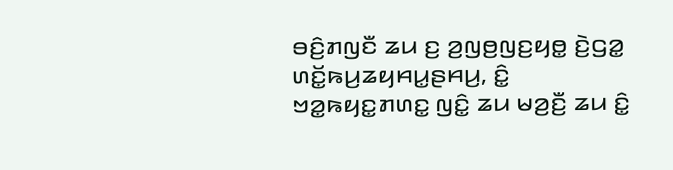ꤋꤢꤨ꤬ꤊꤜꤢꤪ ꤘꤣ ꤢ꤬ ꤤ꤬ꤜꤥ꤬ꤜꤢ꤬ꤟꤥ꤭ ꤢꤧ꤬ꤞꤤ꤭ ꤛꤢꤩ꤭ꤒꤣ꤬ꤘꤟꤌꤣ꤭ꤔꤌꤣ꤬, ꤢꤨ꤭ ꤠꤤ꤭ꤒꤟꤢ꤭ꤊꤛꤢ꤭ ꤜꤢꤨ꤭ ꤘꤣ ꤗꤤ꤬ꤢꤪ꤬ ꤘꤣ ꤢꤨ꤭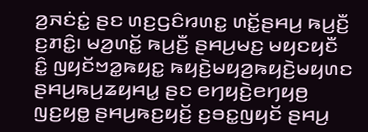ꤤ꤬ꤏꤢꤦꤢꤦ꤭ ꤔꤢ ꤛꤢ꤬ꤞꤢꤨꤙꤛꤢ꤭ ꤛꤢꤩ꤭ꤔꤌꤣ꤬ ꤒꤣ꤬ꤢꤪ꤬ ꤢ꤬ꤊꤢꤨ꤭꤯ ꤗꤤ꤬ꤛꤢꤩ꤭ ꤒꤣ꤬ꤢꤪ꤬ ꤔꤌꤣ꤬ꤗꤢ꤬ ꤗꤟꤢꤟꤢꤪ ꤢꤨ꤭ ꤜꤟꤢꤩꤠꤤ꤭ꤒꤟꤢ꤭ ꤒꤟꤢꤧ꤬ꤗꤟꤤ꤬ꤒꤟꤢꤧ꤬ꤗꤟꤛꤢ ꤔꤌꤣ꤬ꤒꤣ꤬ꤘꤟꤌꤣ꤭ ꤔꤢ ꤕꤚꤟꤢꤧ꤬ꤕꤚꤟꤥ꤬ ꤜꤢ꤬ꤟꤥ꤭ ꤔꤌꤣ꤬ꤒꤢ꤬ꤟꤢꤩ꤬ ꤢ꤬ꤋꤢ꤭ꤜꤟꤢꤩ ꤔꤌꤣ꤬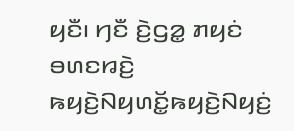ꤟꤢꤪ꤯ ꤚꤢꤪ ꤢꤧ꤬ꤞꤤ꤭ ꤊꤟꤢꤦ ꤋꤛꤢꤙꤢꤧ꤬ ꤒꤟꤢꤧ꤬ꤡꤟꤛꤢꤩ꤭ꤒꤟꤢꤧ꤬ꤡꤟꤢꤦ꤬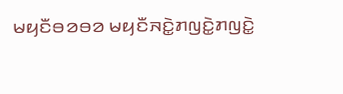ꤗꤟꤢꤪꤋꤤꤋꤤ ꤗꤟꤢꤪꤏꤢꤧ꤭ꤊꤜꤢꤧ꤭ꤊꤜꤢꤧ꤭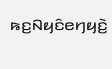ꤒꤢ꤬ꤡꤟꤢꤨꤕꤚꤟꤢꤧ꤬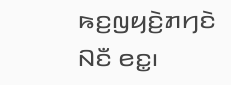ꤒꤢ꤬ꤜꤟꤢꤧ꤬ꤊꤚꤢꤧ ꤡꤢꤪ ꤕꤢ꤭꤯